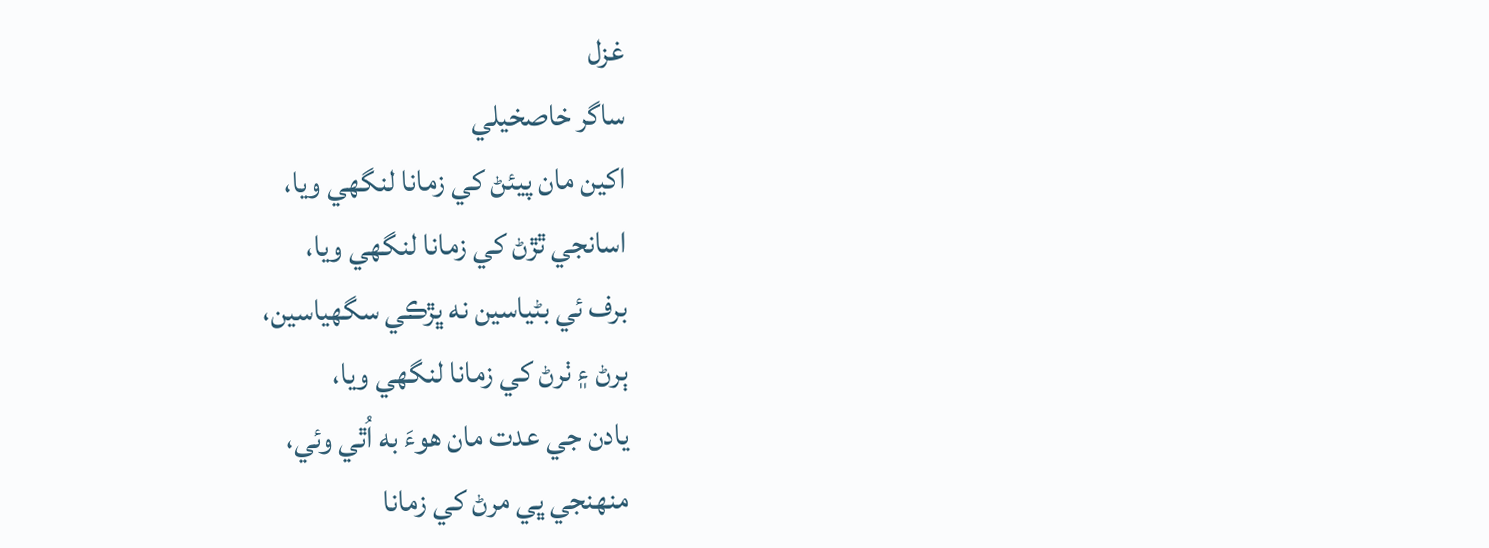غزل
ساگر خاصخيلي
اکين مان پيئڻ کي زمانا لنگهي ويا،
اسانجي ٿڙڻ کي زمانا لنگهي ويا،
برف ئي بڻياسين نه ڀڙڪي سگهياسين،
ٻرڻ ۽ ٺرڻ کي زمانا لنگهي ويا،
يادن جي عدت مان هوءَ به اُٿي وئي،
منهنجي ڀي مرڻ کي زمانا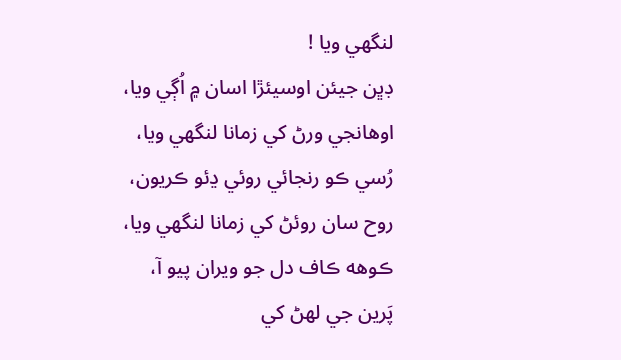لنگهي ويا !
ڊڀن جيئن اوسيئڙا اسان ۾ اُڳي ويا،
اوهانجي ورڻ کي زمانا لنگهي ويا،
رُسي ڪو رنجائي روئي ڍئو ڪريون،
روح سان روئڻ کي زمانا لنگهي ويا،
ڪوهه ڪاف دل جو ويران پيو آ،
پَرين جي لهڻ کي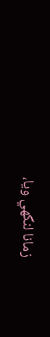زمانا لنگهي ويا،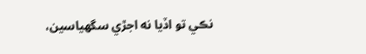نڪي تو اڏيا نه اجڙي سگهياسين،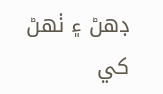ڊهڻ ۽ ٺهڻ کي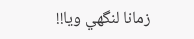زمانا لنگهي ويا!!